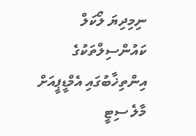ނިމިދިޔަ ލޯކަލް ކައުންސިލްތަކުގެ އިންތިޚާބުގައި އެމްޑީޕީއަށް މާލެ ސިޓީ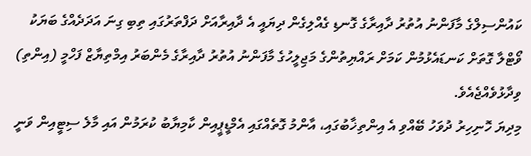ކައުންސިލްގެ މާފަންނު އުތުރު ދާއިރާގެ ގޮނޑި ގެއްލިގެން ދިޔައީ އެ ދާއިރާއަށް ދަފްތަރުގައި ތިބި ގިނަ އަދަދެއްގެ ބަޔަކު ވޯޓްލާ ގޮތަށް ކަނޑައެޅުމުން ކަމަށް ރައްޔިތުންގެ މަޖިލީހުގެ މާފަންނު އުތުރު ދާއިރާގެ މެންބަރު އިމްތިޔާޒް ފަހްމީ (އިންތި) ވިދާޅުވެއްޖެއެވެ.
މިދިޔަ ހޮނިހިރު ދުވަހު ބޭއްވި އެ އިންތިޚާބުގައި، އާންމު ގޮތެއްގައި އެމްޑީޕީއިން ކާމިޔާބު ކުރަމުން އައި މާލެ ސިޓީއިން ވަނީ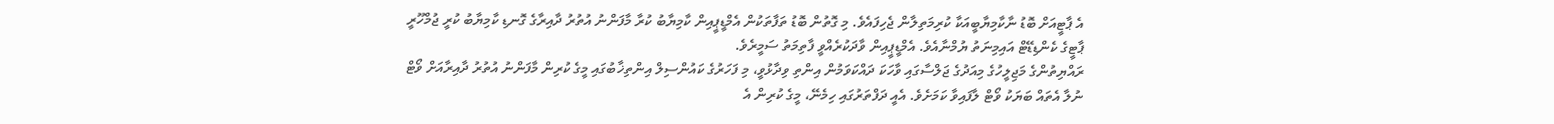އެ ޕާޓީއަށް ބޮޑު ނާކާމިޔާބީއަކާ ކުރިމަތިލާން ޖެހިފައެވެ. މި ގޮތުން ބޮޑު ތަފާތަކުން އެމްޑީޕީއިން ކާމިޔާބު ކުރާ މާފަންނު އުތުރު ދާއިރާގެ ގޮނޑި ކާމިޔާބު ކުރީ ޖުމްހޫރީ ޕާޓީގެ ކެންޑިޑޭޓް އައިމިނަތު ޔުމްނާއެވެ. އެމްޑީޕީއިން ވާދަކުރެއްވީ ފާތިމަތު ސަމީރެވެ.
ރައްޔިތުންގެ މަޖިލީހުގެ މިއަދުގެ ޖަލްސާގައި ވާހަކަ ދައްކަވަމުން އިންތި ވިދާޅުވީ، މި ފަހަރުގެ ކައުންސިލް އިންތިޚާބުގައި މީގެ ކުރިން މާފަންނު އުތުރު ދާއިރާއަށް ވޯޓް ނުލާ އެތައް ބަޔަކު ވޯޓް ލާފައިވާ ކަމަށެވެ. އެއީ ދަފްތަރުގައި ހިމެނޭ، މީގެ ކުރިން އެ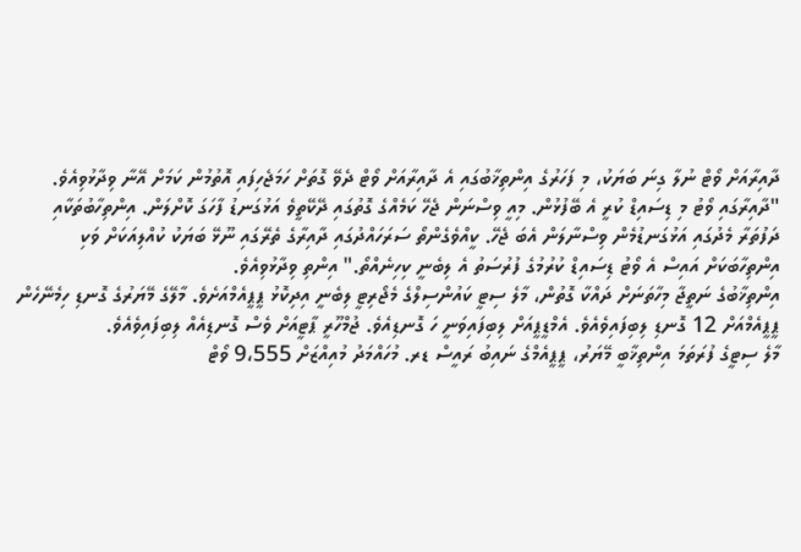ދާއިރާއަށް ވޯޓް ނުލާ ގިނަ ބަޔަކު، މި ފަހަރުގެ އިންތިޚާބުގައި އެ ދާއިރާއަށް ވޯޓް ދެވޭ ގޮތަށް ހަމަޖެހިފައި އޮތުމުން ކަމަށް އޭނާ ވިދާޅުވިއެވެ.
"ދާއިރާގައި ވޯޓު މި ޑިސައިޑް ކުރީ އެ ބޭފުޅުން. މިއީ ވިސްނަން ޖެހޭ ކަމެއްގެ ގޮތުގައި ދޭކޭތީވެ އަޅުގަނޑު ފާހަގަ ކޮށްލަން. އިންތިހާބުތަކާއި ދަފުތަރާ މެދުގައި އަޅުގަނޑުމެން ވިސްނާލަން އެބަ ޖެހޭ. ކީއްވެގެންތޯ ސަރަހައްދުގައި ދާއިރާގެ ތެރޭގައި ނޫޅޭ ބަޔަކު ކުއްލިއަކަށް ވަކި އިންތިހާބަކަށް އައިސް އެ ވޯޓު ޑިސައިޑް ކުރުމުގެ ފުރުސަތު އެ ލިބެނީ ކިހިނެއްތޯ." އިންތި ވިދާޅުވިއެވެ.
އިންތިޚާބުގެ ނަތީޖާ މިހާތަނަށް ދައްކާ ގޮތުން، މާލެ ސިޓީ ކައުންސިލްގެ މެޖޯރިޓީ ލިބެނީ އިދިކޮޅު ޕީޕީއެމްއަށެވެ. މާލޭގެ މޭޔަރުގެ ގޮނޑި ހިމެނޭހެން ޕީޕީއެމްއަށް 12 ގޮނޑި ލިބިފައިވެއެވެ. އެމްޑީޕީއަށް ލިބިފައިވަނީ ހަ ގޮނޑިއެވެ. ޖުމްހޫރީ ޕާޓީއަށް ވެސް ގޮނޑިއެއް ލިބިފައިވެއެވެ.
މާލެ ސިޓީގެ ފުރަތަމަ އިންތިޚާބީ މޭޔަރު، ޕީޕީއެމްގެ ނައިބު ރައީސް ޑރ. މުހައްމަދު މުއިއްޒަށް 9،555 ވޯޓް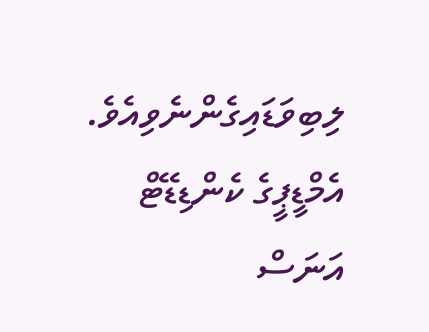ލިބިވަޑައިގެންނެވިއެވެ. އެމްޑީޕީގެ ކެންޑިޑޭޓް އަނަސް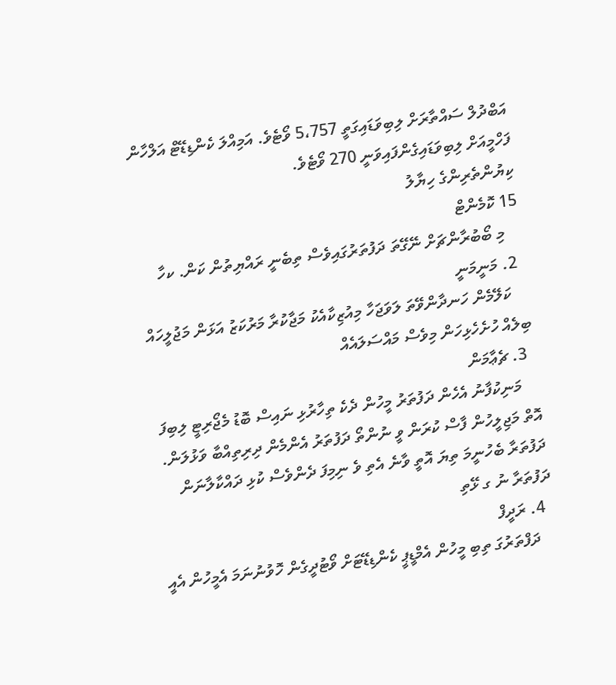އަބްދުލް ސައްތާރަށް ލިބިވަޑައިގަތީ 5،757 ވޯޓެވެ. އަމިއްލަ ކެންޑިޑޭޓް އަލްހާން ފަހްމީއަށް ލިބިވަޑައިގެންފައިވަނީ 270 ވޯޓެވެ.
ކިޔުންތެރިންގެ ހިޔާލު
15 ކޮމެންޓް
    މި ބޯބުރާންޗަށް ނޭގޭތަ ދަފުތަރުގައިވެސް ތިބެނީ ރައްޔިތުން ކަން. ކހާ
  2. މަނީމަނީ
    ކަލޭމެން ހަނދާންވޭތަ ލަވަޖަހާ މިއުޒިކާއެކު މަޖާކުރާ މަރުކަޒު އަޅަން މަޖުލީހައް ބިލެއް ހުށެހެޅިހަން މިވެސް މައްސަލައެއް
  3. ޗެޢާމަން
    މަނިކުފާނު އެހެން ދަފުތަރު މީހުން ދެކެ ތިހާރުޅި ނައިސް ބޮޑު މެޖޯރިޓީ ލިބިފަ އޮތް މަޖިލީހުން ފާސް ކުރަން ވީ ނުންތޯ ދަފުތަރު އެންމެން ދިރިތިއްބާ ވަޅުލަން. ދަފުތަރާ ބެހުނީމަ ތިޔަ އޮތީ ވާނެ އެތި ވެ ނިމިފަ ދެންވެސް ކުޅި ދައްކާލާނަން ދަފުތަރާ ނު ގ ޅޭތި
  4. ރަދީފް
    ދަފްތަރުގަ ތިބި މީހުން އެމްޑީޕީ ކެންޑިޑޭޓަށް ވޯޓުދީގެން ހޮވުނުނަމަ އެމީހުން އެއީ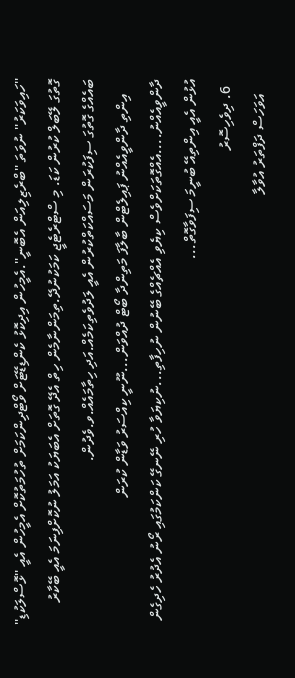''ހައިވަކަރު'' ނުވަތަ ''ބްރެޒިލިއަން އެބޮނީ''.އެމީހުން އިދިކޮޅު ކެންޑިޑޭޓަށް ވޯޓްދިންކަމަށް ތުހުމަތުކޮށް އެމީހުން އެއީ ''ޅޮސްލަކުޑި'' ގޮތުގަ ލޭބަލް ކުރުން ކަޑަ. މި ސްޓްރެޓެޖީ ކަމަކުނުދޭ.ތިމަންނާމެން ހިތް އެދޭ ގޮތަށް އެބަޔަކު އަމަލު ނުކޮށްފިނަމަ އެއީ ބޭކާރު ބައެއްގެ ގޮތުގަ ސިފަކުރަން މަސައްކަތްކުރުން އެއީ ލަދުވެތިކަމެއް.އަދި ހިތާމައެއް.ވ.ވެދުން.
    އިންތި ދާންވީއެއްނު ޕައިލެޓްން ބާލާފަ މަތިންދާ ބޯޓް ދުއްވަން...ނޫނީ ކިއްސަރު ވަޑާން ކުރަން ދާންވީއެއްނު....އެއްގޮތަކަށްވެސް ކިޔެވި އެއްޗެއްގެ ބޭނުން ނުހިފާތި...ނުކިޔަވާ ހުރި ނޭނގޭ ކަންކަމުގައި ރޯނު އެދުރު ހެދިގެން އުޅުން އެއީ އިންތިއޭ ބުނީމަ ސިފަވާގޮތް...
  6. ދިވެހިސޮރު
    އަވަހަސް ދަފްތަރު އުވާލާ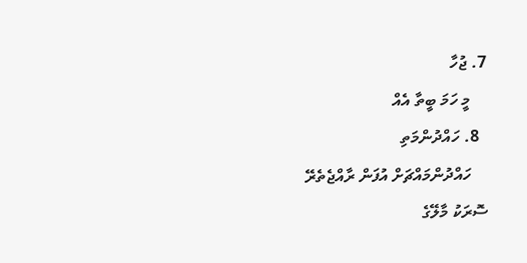7. ޖުހާ
    މީ ހަމަ ބީތާ އެއް
  8. ހައްދުންމަތި
    ހައްދުންމައްޗަށް އުފަން ރާއްޖެތެރޭ ސޮރަކު މާލޭގެ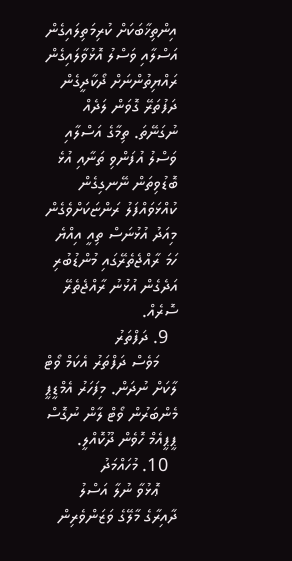އިންތިޚާބަކަށް ކުރިމަތިލައިގެން އަސްލާއި ވަސްލު އޮޅުވާލައިގެން ރައްޔިތުންނަށް ދޯކާދީގެން ދަފުތަރޭ ގޮވަން ލަދެއް ނުގަނޭތަ. ތިމާގެ އަސްލާއި ވަސްލު އުފަންވި ތަނާއި އުޅެ ބޮޑުވިތަން ނޭނގިގެން ކުއްޅަވައްފަލު ރަންޏަކަށްވެގެން މިއަދު އުޅުނަސް ތިއީ އިއްޔެ ހަމަ ރާއްޖެތެރޭގައި މުންޑުބުރި އަދެގެން އުޅުނު ރާއްޖެތެރޭ ސޮރެއް.
  9. ދަފްތަރު
    މަވެސް ދަފްތަރު އެކަމް ވޯޓް ލާކަށް ނުދަން. މިފަހަރު އެމްޑީޕީ މެންބަރުން ވޯޓް ލާން ނުގޮސް ޕީޕީއެމް ހޮވެން ދޫކޮއްލީ.
  10. މުހައްމަދު
    ޢޮޅުވާ ނުލާ އަސްލު ދާއިރާގެ މާލޭގެ ވަޒަންވެރިން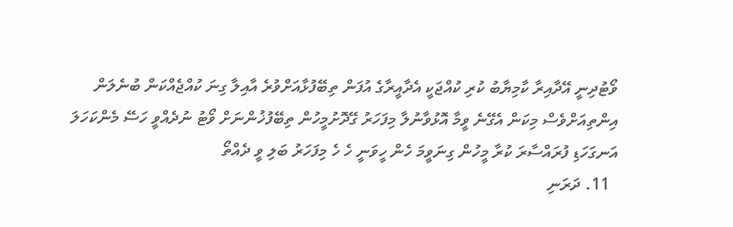ވޯޓުދިނީ އޭދާއިރާ ކާމިޔާބު ކުރި ކުއްޖަކީ އެދާއީރާގެ އުފަން ތިބޭފުޅާއަށްވުރެ އާއިލާ ގިނަ ކުއްޖެއްކަން ބުނެލަން އިންތިއަށްވެސް މިކަން އެގޭނެ ވީމާ އޮޅުވާނުލާ މިފަހަރު ގޭދޮށުމީހުން ތިބޭފުޚުންނަށް ވޯޓު ނުދެއްވީ ހަސޭ މެންކަހަލަ އަނގަހަޑި ފުރައްސާރަ ކުރާ މީހުން ގިނަވީމަ ހެން ހީވަނީ ހެ ހެ މިފަހަރު ބަލި ވީ ދެއްތޯ
  11. ދަރަނި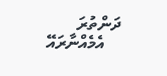ދަންތުރަ
    އެމެއްނާރައޭ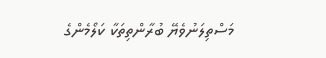މަސްތިލަނުވެޔޭ ބުރާންތިތަކާ ކަލޯމެންގެ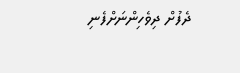ދެފުށް ދިވެހިންނަށްފެނި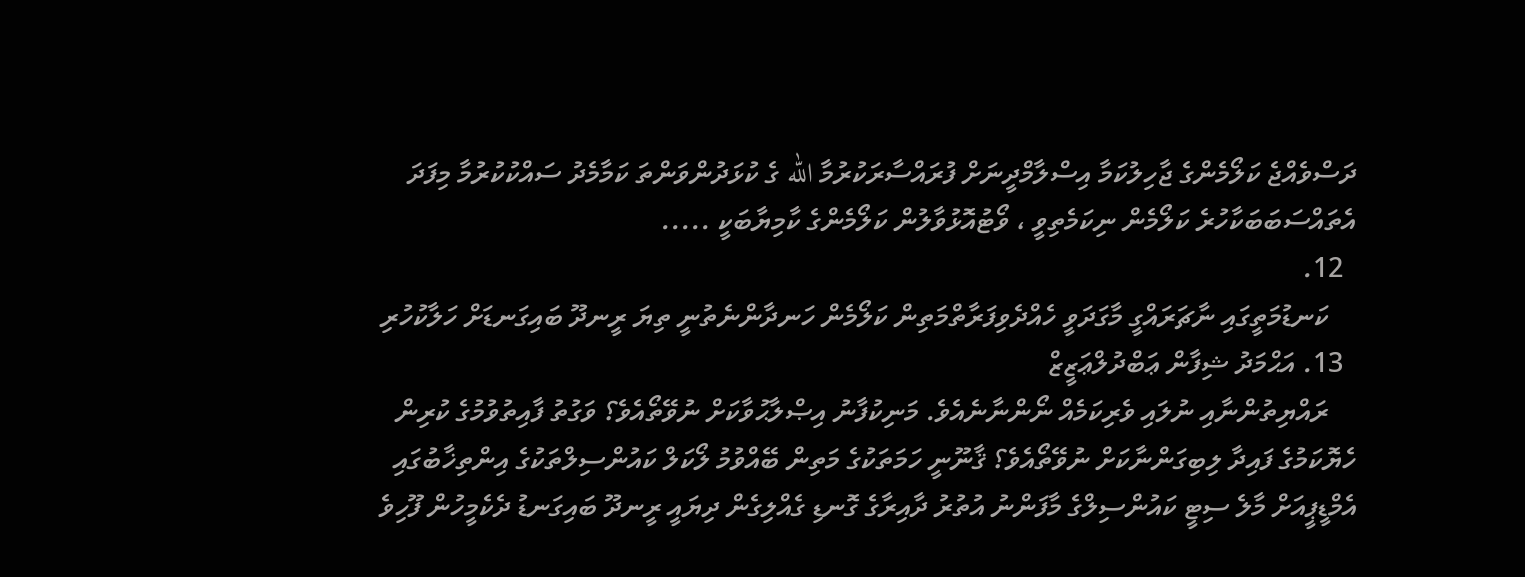ދަސްވެއްޖެ ކަލޯމެންގެ ޖާހިލުކަމާ އިސްލާމްދީނަށް ފުރައްސާރަކުރުމާ الله ގެ ކުޅަދުންވަންތަ ކަމާމެދު ސައްކުކުރުމާ މިފަދަ އެތައްސަބަބަކާހުރެ ކަލޯމެން ނިކަމެތިވީ ، ވޯޓުއޮޅުވާލުން ކަލޯމެންގެ ކާމިޔާބަކީ .....
  12.
    ކަނޑުމަތީގައި ނާޗަރައްގީ މާގަދަވީ ހެއްދެވިފަރާތްމަތިން ކަލޯމެން ހަނދާންނެތުނީ ތިޔަ ރީނދޫ ބައިގަނޑަށް ހަލާކުހުރި
  13. އަޙްމަދު ޝިފާން ޢަބްދުލްޢަޒީޒް
    ރައްޔިތުންނާއި ނުލައި ވެރިކަމެއް ނޯންނާނެއެވެ. މަނިކުފާނު އިޞްލާޙުވާކަށް ނުވޭތޯއެވެ؟ ވަގުތު ފާއިތުވުމުގެ ކުރިން ހެޔޮކަމުގެ ފައިދާ ލިބިގަންނާކަށް ނުވޭތޯއެވެ؟ ޤާނޫނީ ހަމަތަކުގެ މަތިން ބޭއްވުމު ލޯކަލް ކައުންސިލްތަކުގެ އިންތިޚާބުގައި އެމްޑީޕީއަށް މާލެ ސިޓީ ކައުންސިލްގެ މާފަންނު އުތުރު ދާއިރާގެ ގޮނޑި ގެއްލިގެން ދިޔައީ ރީނދޫ ބައިގަނޑު ދެކެމީހުން ފޫހިވެ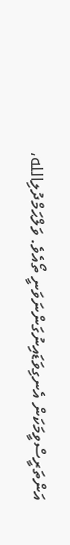އަންތަރީސްވީމަކަން އެނގިވަޑައިނުގަންނަވަނީ ތޯއެވެ. ވަލްޙަމްދުލިالله،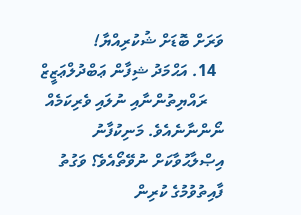ވަރަށް ބޮޑަށް ޝުކުރިއްޔާ!
  14. އަޙްމަދު ޝިފާން ޢަބްދުލްޢަޒީޒް
    ރައްޔިތުންނާއި ނުލައި ވެރިކަމެއް ނޯންނާނެއެވެ. މަނިކުފާނު އިޞްލާޙުވާކަށް ނުވޭތޯއެވެ؟ ވަގުތު ފާއިތުވުމުގެ ކުރިން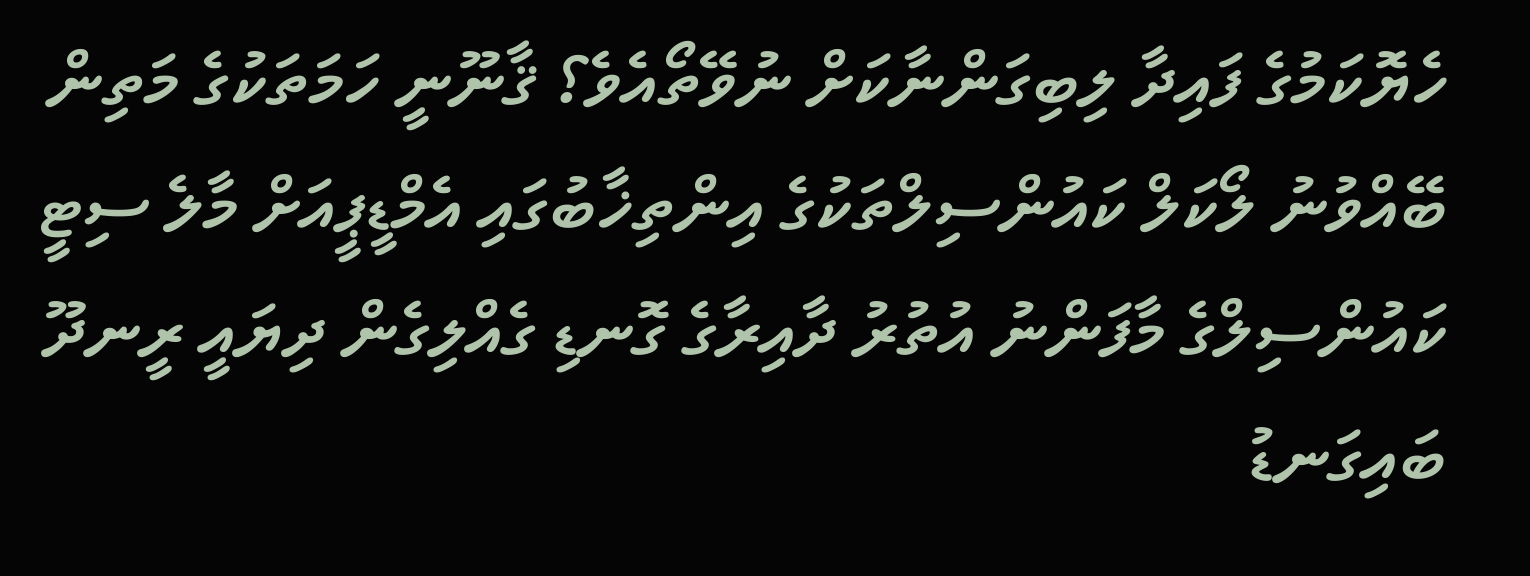ހެޔޮކަމުގެ ފައިދާ ލިބިގަންނާކަށް ނުވޭތޯއެވެ؟ ޤާނޫނީ ހަމަތަކުގެ މަތިން ބޭއްވުނު ލޯކަލް ކައުންސިލްތަކުގެ އިންތިޚާބުގައި އެމްޑީޕީއަށް މާލެ ސިޓީ ކައުންސިލްގެ މާފަންނު އުތުރު ދާއިރާގެ ގޮނޑި ގެއްލިގެން ދިޔައީ ރީނދޫ ބައިގަނޑު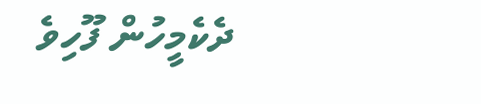ދެކެމީހުން ފޫހިވެ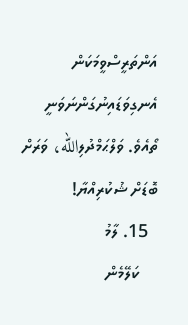އަންތަރީސްވީމަކަން އެނގިވަޑައިނުގަންނަވަނީ ތޯއެވެ. ވަލްޙަމްދުލިالله، ވަރަށް ބޮޑަށް ޝުކުރިއްޔާ!
  15. ލާމު
    ކަލޭމެން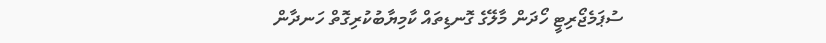ސުޕަމެޖޯރިޓީ ހޯދަން މާލޭގެ ގޮނޑިތައް ކާމިޔާބުކުރިގޮތް ހަނދާން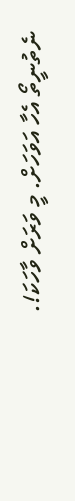ނެތުނީތޯ އެހާ އަވަހަށް. މީ ވަރަށް ވާހަކަ!.